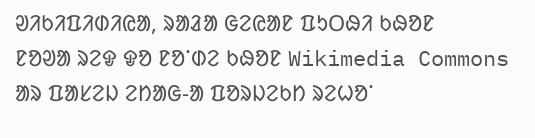ᱣᱤᱠᱤᱯᱤᱰᱤᱭᱟ, ᱨᱟᱲᱟ ᱜᱮᱭᱟᱱ ᱯᱩᱛᱷᱤ ᱠᱷᱚᱱ
ᱱᱚᱣᱟ ᱨᱮᱫ ᱫᱚ ᱱᱚᱸᱰᱮ ᱠᱷᱚᱱ Wikimedia Commons ᱟᱨ ᱯᱟᱥᱮᱡ ᱮᱴᱟᱜ-ᱟ ᱯᱚᱨᱡᱮᱠᱴ ᱨᱮᱦᱚᱸ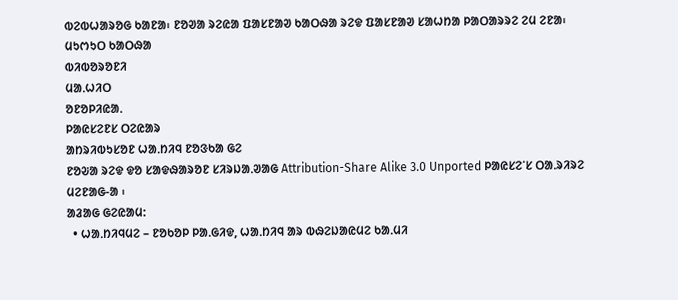ᱵᱮᱵᱦᱟᱨᱚᱜ ᱠᱟᱱᱟ᱾ ᱱᱚᱣᱟ ᱨᱮᱭᱟ ᱯᱟᱥᱱᱟᱣ ᱠᱟᱛᱷᱟ ᱨᱮᱫ ᱯᱟᱥᱱᱟᱣ ᱥᱟᱦᱴᱟ ᱞᱟᱛᱟᱨᱨᱮ ᱮᱢ ᱮᱱᱟ᱾
ᱢᱩᱬᱩᱛ ᱠᱟᱛᱷᱟ
ᱵᱤᱵᱚᱨᱚᱱᱤ
ᱢᱟᱹᱦᱤᱛ
ᱚᱱᱚᱞᱤᱭᱟᱹ
ᱞᱟᱭᱥᱮᱱᱥ ᱛᱮᱭᱟᱨ
ᱟᱴᱨᱤᱵᱩᱥᱚᱱ ᱦᱟᱹᱴᱤᱧ ᱱᱚᱝᱠᱟ ᱜᱮ
ᱱᱚᱶᱟ ᱨᱮᱫ ᱫᱚ ᱥᱟᱫᱷᱟᱨᱚᱱ ᱥᱤᱨᱡᱟᱹᱣᱟᱜ Attribution-Share Alike 3.0 Unported ᱞᱟᱭᱥᱮᱸᱥ ᱛᱟᱹᱨᱤᱨᱮ ᱢᱮᱱᱟᱜ-ᱟ ᱾
ᱟᱲᱟᱜ ᱜᱮᱭᱟᱢ:
  • ᱦᱟᱹᱴᱤᱧᱢᱮ – ᱱᱚᱠᱚᱞ ᱞᱟᱹᱜᱤᱫ, ᱦᱟᱹᱴᱤᱧ ᱟᱨ ᱵᱷᱮᱡᱟᱭᱢᱮ ᱠᱟᱹᱢᱤ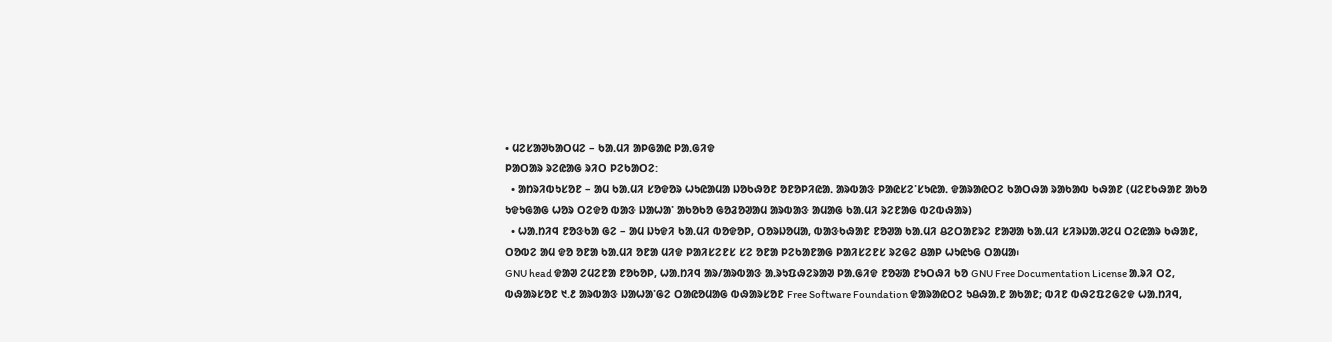• ᱢᱮᱥᱟᱣᱠᱟᱛᱢᱮ – ᱠᱟᱹᱢᱤ ᱟᱞᱜᱟᱭ ᱞᱟᱹᱜᱤᱫ
ᱞᱟᱛᱟᱨ ᱨᱮᱭᱟᱜ ᱨᱤᱛ ᱞᱮᱠᱟᱛᱮ:
  • ᱟᱴᱨᱤᱵᱩᱥᱚᱱ – ᱟᱢ ᱠᱟᱹᱢᱤ ᱥᱚᱫᱚᱨ ᱦᱩᱭᱟᱢᱟ ᱡᱚᱠᱷᱚᱱ ᱚᱱᱚᱞᱤᱭᱟᱹ ᱟᱨᱵᱟᱝ ᱞᱟᱭᱥᱮᱸᱥᱩᱭᱟᱹ ᱫᱟᱨᱟᱭᱛᱮ ᱠᱟᱛᱷᱟ ᱨᱟᱠᱟᱵ ᱠᱷᱟᱱ (ᱢᱮᱱᱠᱷᱟᱱ ᱟᱠᱚ ᱩᱫᱩᱜᱟᱜ ᱦᱚᱨ ᱛᱮᱫᱚ ᱵᱟᱝ ᱡᱟᱦᱟᱸ ᱟᱠᱚᱠᱚ ᱜᱚᱲᱚᱣᱟᱢ ᱟᱨᱵᱟᱝ ᱟᱢᱟᱜ ᱠᱟᱹᱢᱤ ᱨᱮᱱᱟᱜ ᱵᱮᱵᱷᱟᱨ)
  • ᱦᱟᱹᱴᱤᱧ ᱱᱚᱝᱠᱟ ᱜᱮ – ᱟᱢ ᱡᱩᱫᱤ ᱠᱟᱹᱢᱤ ᱵᱚᱫᱚᱞ, ᱛᱚᱨᱡᱚᱢᱟ, ᱵᱟᱝᱠᱷᱟᱱ ᱱᱚᱣᱟ ᱠᱟᱹᱢᱤ ᱪᱮᱛᱟᱱᱨᱮ ᱱᱟᱣᱟ ᱠᱟᱹᱢᱤ ᱥᱤᱨᱡᱟᱹᱣᱮᱢ ᱛᱮᱭᱟᱨ ᱠᱷᱟᱱ, ᱛᱚᱵᱮ ᱟᱢ ᱫᱚ ᱚᱱᱟ ᱠᱟᱹᱢᱤ ᱚᱱᱟ ᱢᱤᱫ ᱞᱟᱤᱥᱮᱱᱥ ᱥᱮ ᱚᱱᱟ ᱞᱮᱠᱟᱱᱟᱜ ᱞᱟᱤᱥᱮᱱᱥ ᱨᱮᱜᱮ ᱪᱟᱞ ᱦᱩᱭᱩᱜ ᱛᱟᱢᱟ᱾
GNU head ᱫᱟᱣ ᱮᱢᱮᱱᱟ ᱱᱚᱠᱚᱞ, ᱦᱟᱹᱴᱤᱧ ᱟᱨ/ᱟᱨᱵᱟᱝ ᱟᱹᱨᱩᱯᱷᱮᱨᱟᱣ ᱞᱟᱹᱜᱤᱫ ᱱᱚᱶᱟ ᱱᱩᱛᱷᱤ ᱠᱚ GNU Free Documentation License ᱟᱹᱨᱤ ᱛᱮ, ᱵᱷᱟᱨᱥᱚᱱ ᱑.᱒ ᱟᱨᱵᱟᱝ ᱡᱟᱦᱟᱸᱜᱮ ᱛᱟᱭᱚᱢᱟᱜ ᱵᱷᱟᱨᱥᱚᱱ Free Software Foundation ᱫᱟᱨᱟᱭᱛᱮ ᱩᱪᱷᱟᱹᱱ ᱟᱠᱟᱱ; ᱵᱤᱱ ᱵᱷᱮᱯᱮᱜᱮᱫ ᱦᱟᱹᱴᱤᱧ,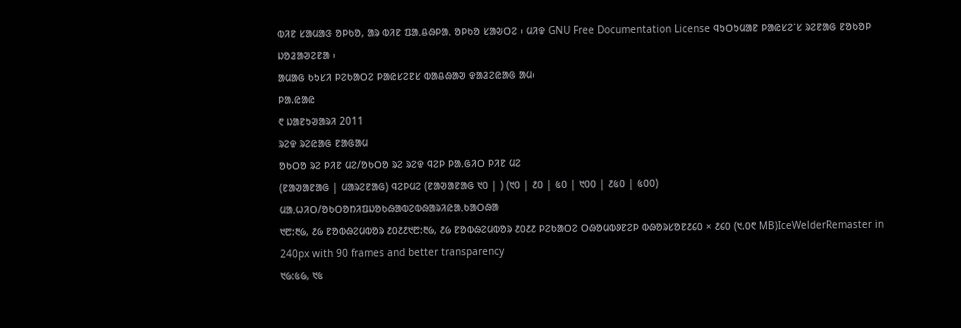ᱵᱤᱱ ᱥᱟᱢᱟᱝ ᱚᱞᱠᱚ, ᱟᱨ ᱵᱤᱱ ᱯᱟᱹᱪᱷᱞᱟᱹ ᱚᱞᱠᱚ ᱥᱟᱶᱛᱮ ᱾ ᱢᱤᱫ GNU Free Documentation License ᱧᱩᱛᱩᱢᱟᱱ ᱞᱟᱭᱥᱮᱸᱥ ᱨᱮᱱᱟᱜ ᱱᱚᱠᱚᱞ ᱡᱚᱲᱟᱣᱮᱱᱟ ᱾
ᱟᱢᱟᱜ ᱠᱩᱥᱤ ᱞᱮᱠᱟᱛᱮ ᱞᱟᱭᱥᱮᱱᱥ ᱵᱟᱪᱷᱟᱣ ᱫᱟᱲᱮᱭᱟᱜ ᱟᱢ᱾
ᱞᱟ.ᱭᱟᱭ
᱖ ᱡᱟᱱᱩᱣᱟᱨᱤ 2011
ᱨᱮᱫ ᱨᱮᱭᱟᱜ ᱱᱟᱜᱟᱢ
ᱚᱠᱛᱚ ᱨᱮ ᱞᱤᱱ ᱢᱮ/ᱚᱠᱛᱚ ᱨᱮ ᱨᱮᱫ ᱧᱮᱞ ᱞᱟᱹᱜᱤᱛ ᱞᱤᱱ ᱢᱮ
(ᱱᱟᱣᱟᱱᱟᱜ | ᱢᱟᱨᱮᱱᱟᱜ) ᱧᱮᱞᱢᱮ (ᱱᱟᱣᱟᱱᱟᱜ ᱑᱐ | ) (᱑᱐ | ᱒᱐ | ᱕᱐ | ᱑᱐᱐ | ᱒᱕᱐ | ᱕᱐᱐)
ᱢᱟᱹᱦᱤᱛ/ᱚᱠᱛᱚᱴᱤᱯᱡᱚᱠᱷᱟᱵᱮᱵᱷᱟᱨᱤᱭᱟᱹᱠᱟᱛᱷᱟ
᱑᱘:᱓᱙, ᱒᱙ ᱱᱚᱵᱷᱮᱢᱵᱚᱨ ᱒᱐᱒᱒᱑᱘:᱓᱙, ᱒᱙ ᱱᱚᱵᱷᱮᱢᱵᱚᱨ ᱒᱐᱒᱒ ᱞᱮᱠᱟᱛᱮ ᱛᱷᱚᱢᱵᱽᱱᱮᱞ ᱵᱷᱚᱨᱥᱚᱱ᱒᱔᱐ × ᱒᱔᱐ (᱑.᱐᱖ MB)IceWelderRemaster in 240px with 90 frames and better transparency
᱑᱙:᱕᱙, ᱑᱕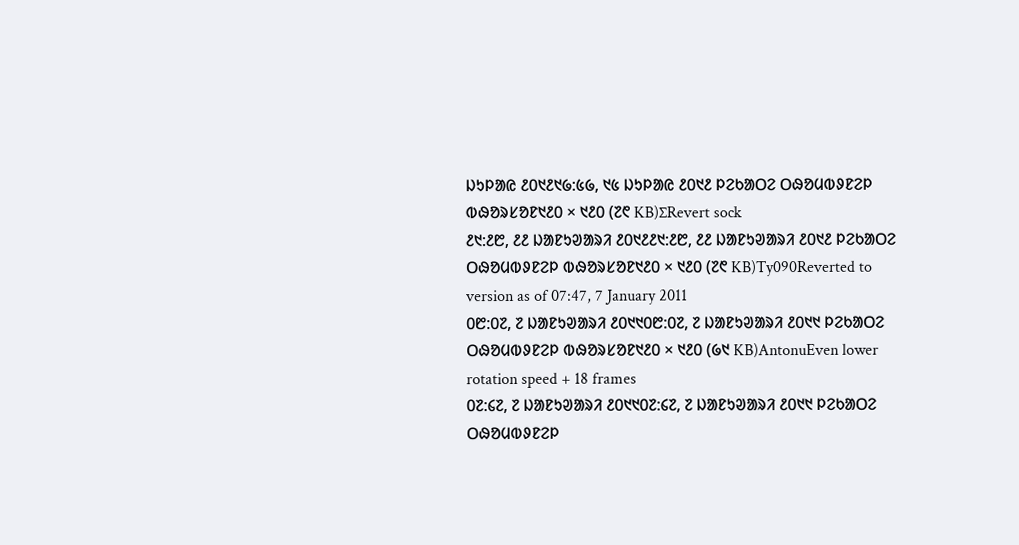ᱡᱩᱞᱟᱭ ᱒᱐᱑᱒᱑᱙:᱕᱙, ᱑᱕ ᱡᱩᱞᱟᱭ ᱒᱐᱑᱒ ᱞᱮᱠᱟᱛᱮ ᱛᱷᱚᱢᱵᱽᱱᱮᱞ ᱵᱷᱚᱨᱥᱚᱱ᱑᱒᱐ × ᱑᱒᱐ (᱗᱖ KB)ΣRevert sock
᱒᱑:᱒᱘, ᱒᱒ ᱡᱟᱱᱩᱣᱟᱨᱤ ᱒᱐᱑᱒᱒᱑:᱒᱘, ᱒᱒ ᱡᱟᱱᱩᱣᱟᱨᱤ ᱒᱐᱑᱒ ᱞᱮᱠᱟᱛᱮ ᱛᱷᱚᱢᱵᱽᱱᱮᱞ ᱵᱷᱚᱨᱥᱚᱱ᱑᱒᱐ × ᱑᱒᱐ (᱗᱖ KB)Ty090Reverted to version as of 07:47, 7 January 2011
᱐᱘:᱐᱗, ᱗ ᱡᱟᱱᱩᱣᱟᱨᱤ ᱒᱐᱑᱑᱐᱘:᱐᱗, ᱗ ᱡᱟᱱᱩᱣᱟᱨᱤ ᱒᱐᱑᱑ ᱞᱮᱠᱟᱛᱮ ᱛᱷᱚᱢᱵᱽᱱᱮᱞ ᱵᱷᱚᱨᱥᱚᱱ᱑᱒᱐ × ᱑᱒᱐ (᱙᱑ KB)AntonuEven lower rotation speed + 18 frames
᱐᱗:᱔᱗, ᱗ ᱡᱟᱱᱩᱣᱟᱨᱤ ᱒᱐᱑᱑᱐᱗:᱔᱗, ᱗ ᱡᱟᱱᱩᱣᱟᱨᱤ ᱒᱐᱑᱑ ᱞᱮᱠᱟᱛᱮ ᱛᱷᱚᱢᱵᱽᱱᱮᱞ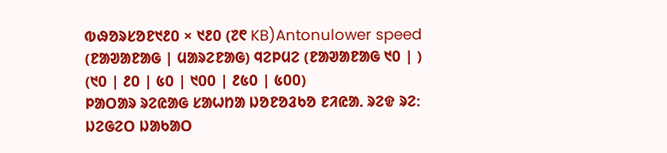ᱵᱷᱚᱨᱥᱚᱱ᱑᱒᱐ × ᱑᱒᱐ (᱗᱖ KB)Antonulower speed
(ᱱᱟᱣᱟᱱᱟᱜ | ᱢᱟᱨᱮᱱᱟᱜ) ᱧᱮᱞᱢᱮ (ᱱᱟᱣᱟᱱᱟᱜ ᱑᱐ | ) (᱑᱐ | ᱒᱐ | ᱕᱐ | ᱑᱐᱐ | ᱒᱕᱐ | ᱕᱐᱐)
ᱞᱟᱛᱟᱨ ᱨᱮᱭᱟᱜ ᱥᱟᱦᱴᱟ ᱡᱚᱱᱚᱲᱠᱚ ᱱᱤᱭᱟᱹ ᱨᱮᱫ ᱨᱮ:
ᱡᱮᱜᱮᱛ ᱡᱟᱠᱟᱛ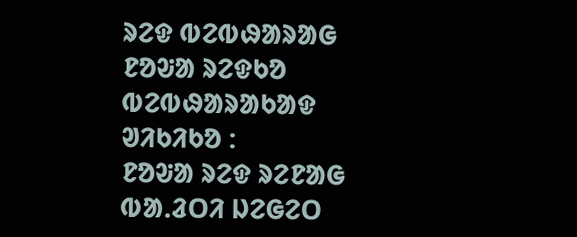ᱨᱮᱫ ᱵᱮᱵᱷᱟᱨᱟᱜ
ᱱᱚᱶᱟ ᱨᱮᱫᱠᱚ ᱵᱮᱵᱷᱟᱨᱟᱠᱟᱫ ᱣᱤᱠᱤᱠᱚ :
ᱱᱚᱶᱟ ᱨᱮᱫ ᱨᱮᱱᱟᱜ ᱵᱟᱹᱲᱛᱤ ᱡᱮᱜᱮᱛ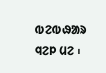ᱵᱮᱵᱷᱟᱨ ᱧᱮᱞ ᱢᱮ ᱾